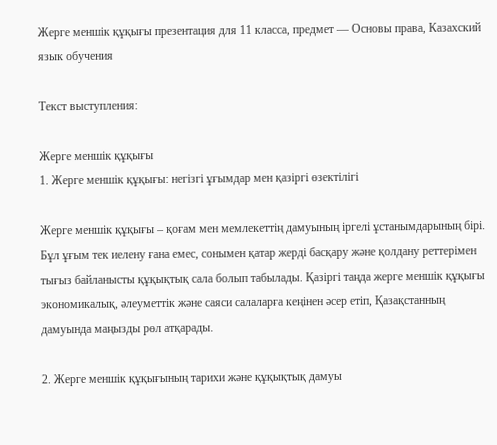Жерге меншік құқығы презентация для 11 класса, предмет — Основы права, Казахский язык обучения

Текст выступления:

Жерге меншік құқығы
1. Жерге меншік құқығы: негізгі ұғымдар мен қазіргі өзектілігі

Жерге меншік құқығы – қоғам мен мемлекеттің дамуының іргелі ұстанымдарының бірі. Бұл ұғым тек иелену ғана емес, сонымен қатар жерді басқару және қолдану реттерімен тығыз байланысты құқықтық сала болып табылады. Қазіргі таңда жерге меншік құқығы экономикалық, әлеуметтік және саяси салаларға кеңінен әсер етіп, Қазақстанның дамуында маңызды рөл атқарады.

2. Жерге меншік құқығының тарихи және құқықтық дамуы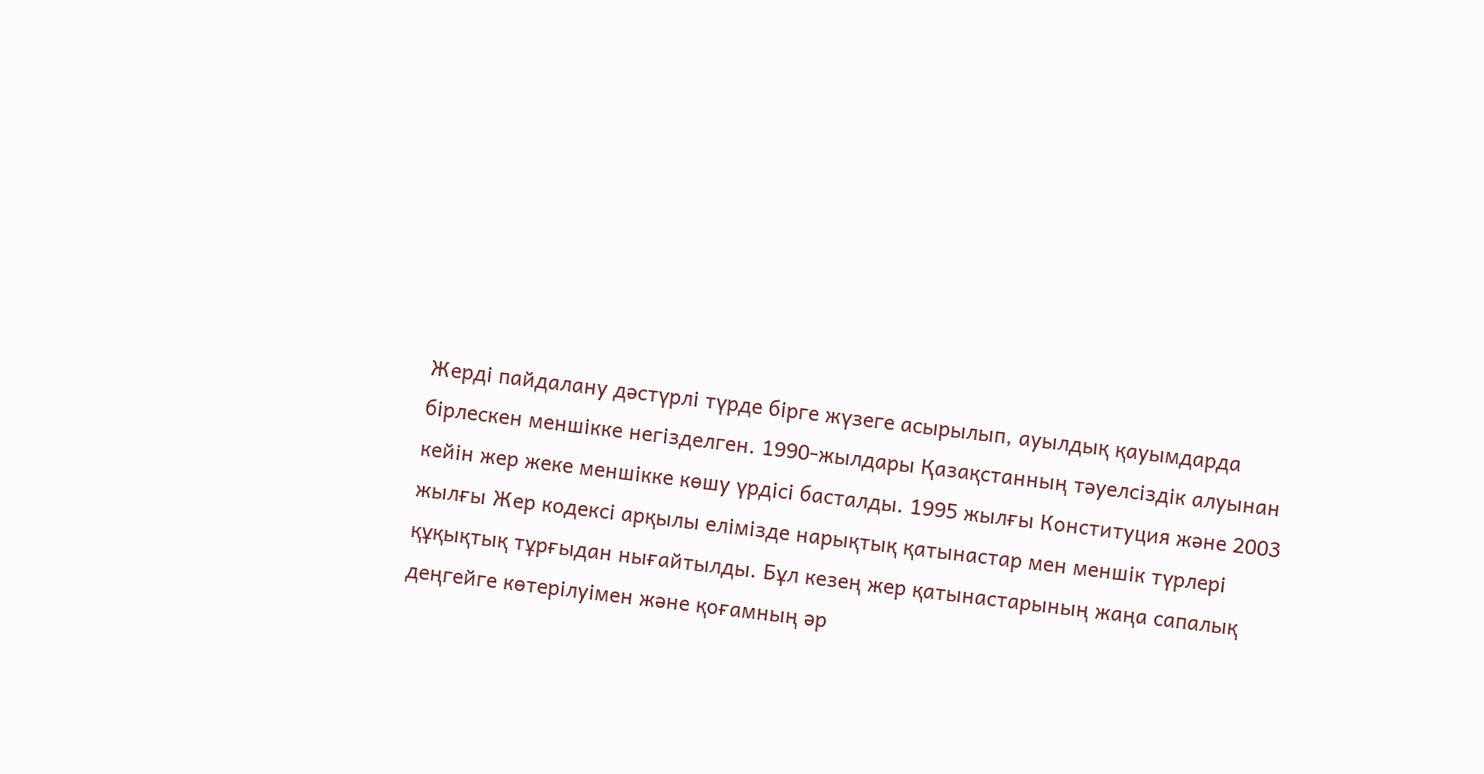Жерді пайдалану дәстүрлі түрде бірге жүзеге асырылып, ауылдық қауымдарда бірлескен меншікке негізделген. 1990-жылдары Қазақстанның тәуелсіздік алуынан кейін жер жеке меншікке көшу үрдісі басталды. 1995 жылғы Конституция және 2003 жылғы Жер кодексі арқылы елімізде нарықтық қатынастар мен меншік түрлері құқықтық тұрғыдан нығайтылды. Бұл кезең жер қатынастарының жаңа сапалық деңгейге көтерілуімен және қоғамның әр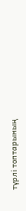түрлі топтарының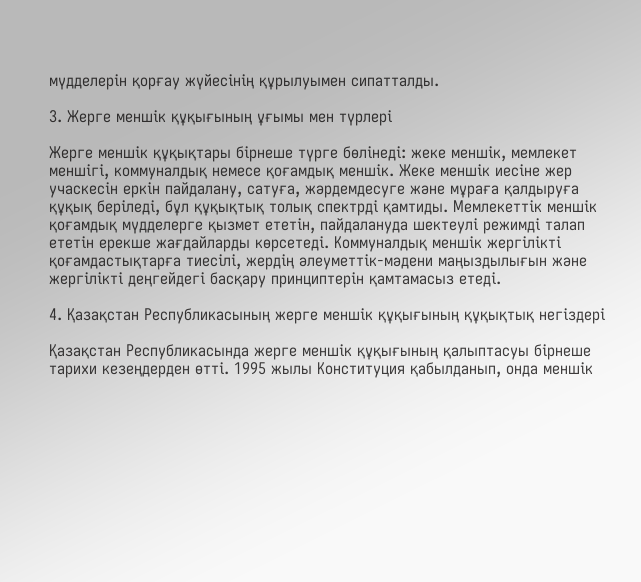мүдделерін қорғау жүйесінің құрылуымен сипатталды.

3. Жерге меншік құқығының ұғымы мен түрлері

Жерге меншік құқықтары бірнеше түрге бөлінеді: жеке меншік, мемлекет меншігі, коммуналдық немесе қоғамдық меншік. Жеке меншік иесіне жер учаскесін еркін пайдалану, сатуға, жәрдемдесуге және мұраға қалдыруға құқық беріледі, бұл құқықтық толық спектрді қамтиды. Мемлекеттік меншік қоғамдық мүдделерге қызмет ететін, пайдалануда шектеулі режимді талап ететін ерекше жағдайларды көрсетеді. Коммуналдық меншік жергілікті қоғамдастықтарға тиесілі, жердің әлеуметтік-мәдени маңыздылығын және жергілікті деңгейдегі басқару принциптерін қамтамасыз етеді.

4. Қазақстан Республикасының жерге меншік құқығының құқықтық негіздері

Қазақстан Республикасында жерге меншік құқығының қалыптасуы бірнеше тарихи кезеңдерден өтті. 1995 жылы Конституция қабылданып, онда меншік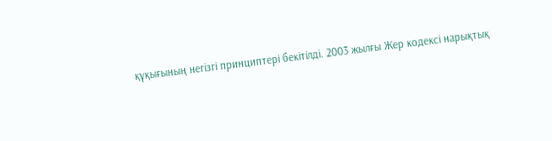құқығының негізгі принциптері бекітілді. 2003 жылғы Жер кодексі нарықтық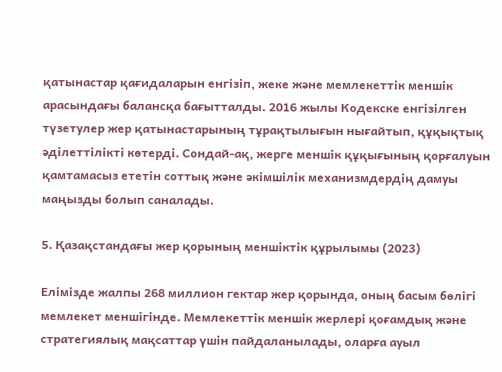қатынастар қағидаларын енгізіп, жеке және мемлекеттік меншік арасындағы балансқа бағытталды. 2016 жылы Кодекске енгізілген түзетулер жер қатынастарының тұрақтылығын нығайтып, құқықтық әділеттілікті көтерді. Сондай-ақ, жерге меншік құқығының қорғалуын қамтамасыз ететін соттық және әкімшілік механизмдердің дамуы маңызды болып саналады.

5. Қазақстандағы жер қорының меншіктік құрылымы (2023)

Елімізде жалпы 268 миллион гектар жер қорында, оның басым бөлігі мемлекет меншігінде. Мемлекеттік меншік жерлері қоғамдық және стратегиялық мақсаттар үшін пайдаланылады, оларға ауыл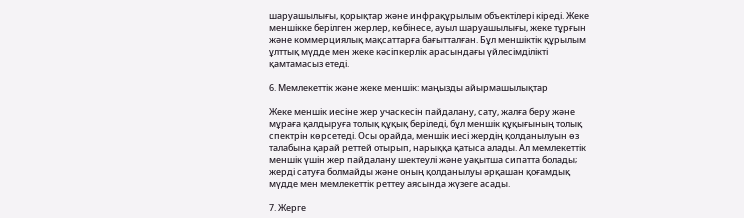шаруашылығы, қорықтар және инфрақұрылым объектілері кіреді. Жеке меншікке берілген жерлер, көбінесе, ауыл шаруашылығы, жеке тұрғын және коммерциялық мақсаттарға бағытталған. Бұл меншіктік құрылым ұлттық мүдде мен жеке кәсіпкерлік арасындағы үйлесімділікті қамтамасыз етеді.

6. Мемлекеттік және жеке меншік: маңызды айырмашылықтар

Жеке меншік иесіне жер учаскесін пайдалану, сату, жалға беру және мұраға қалдыруға толық құқық беріледі, бұл меншік құқығының толық спектрін көрсетеді. Осы орайда, меншік иесі жердің қолданылуын өз талабына қарай реттей отырып, нарыққа қатыса алады. Ал мемлекеттік меншік үшін жер пайдалану шектеулі және уақытша сипатта болады; жерді сатуға болмайды және оның қолданылуы әрқашан қоғамдық мүдде мен мемлекеттік реттеу аясында жүзеге асады.

7. Жерге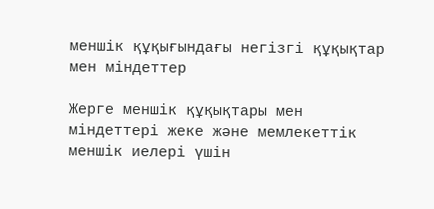меншік құқығындағы негізгі құқықтар мен міндеттер

Жерге меншік құқықтары мен міндеттері жеке және мемлекеттік меншік иелері үшін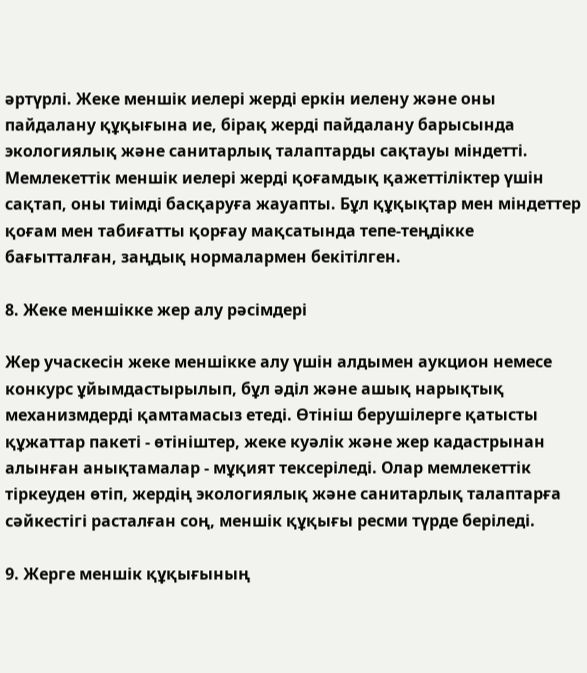әртүрлі. Жеке меншік иелері жерді еркін иелену және оны пайдалану құқығына ие, бірақ жерді пайдалану барысында экологиялық және санитарлық талаптарды сақтауы міндетті. Мемлекеттік меншік иелері жерді қоғамдық қажеттіліктер үшін сақтап, оны тиімді басқаруға жауапты. Бұл құқықтар мен міндеттер қоғам мен табиғатты қорғау мақсатында тепе-теңдікке бағытталған, заңдық нормалармен бекітілген.

8. Жеке меншікке жер алу рәсімдері

Жер учаскесін жеке меншікке алу үшін алдымен аукцион немесе конкурс ұйымдастырылып, бұл әділ және ашық нарықтық механизмдерді қамтамасыз етеді. Өтініш берушілерге қатысты құжаттар пакеті - өтініштер, жеке куәлік және жер кадастрынан алынған анықтамалар - мұқият тексеріледі. Олар мемлекеттік тіркеуден өтіп, жердің экологиялық және санитарлық талаптарға сәйкестігі расталған соң, меншік құқығы ресми түрде беріледі.

9. Жерге меншік құқығының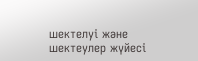шектелуі және шектеулер жүйесі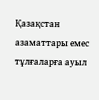Қазақстан азаматтары емес тұлғаларға ауыл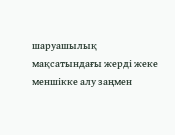шаруашылық мақсатындағы жерді жеке меншікке алу заңмен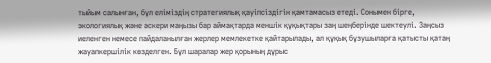тыйым салынған, бұл еліміздің стратегиялық қауіпсіздігін қамтамасыз етеді. Сонымен бірге, экологиялық және әскери маңызы бар аймақтарда меншік құқықтары заң шеңберінде шектеулі. Заңсыз иеленген немесе пайдаланылған жерлер мемлекетке қайтарылады, ал құқық бұзушыларға қатысты қатаң жауапкершілік көзделген. Бұл шаралар жер қорының дұрыс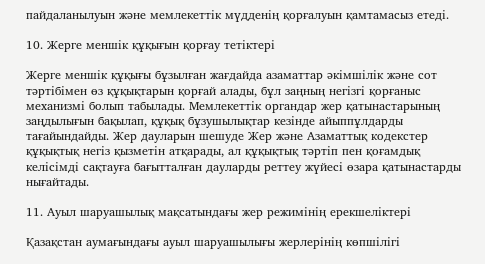пайдаланылуын және мемлекеттік мүдденің қорғалуын қамтамасыз етеді.

10. Жерге меншік құқығын қорғау тетіктері

Жерге меншік құқығы бұзылған жағдайда азаматтар әкімшілік және сот тәртібімен өз құқықтарын қорғай алады, бұл заңның негізгі қорғаныс механизмі болып табылады. Мемлекеттік органдар жер қатынастарының заңдылығын бақылап, құқық бұзушылықтар кезінде айыппұлдарды тағайындайды. Жер дауларын шешуде Жер және Азаматтық кодекстер құқықтық негіз қызметін атқарады, ал құқықтық тәртіп пен қоғамдық келісімді сақтауға бағытталған дауларды реттеу жүйесі өзара қатынастарды нығайтады.

11. Ауыл шаруашылық мақсатындағы жер режимінің ерекшеліктері

Қазақстан аумағындағы ауыл шаруашылығы жерлерінің көпшілігі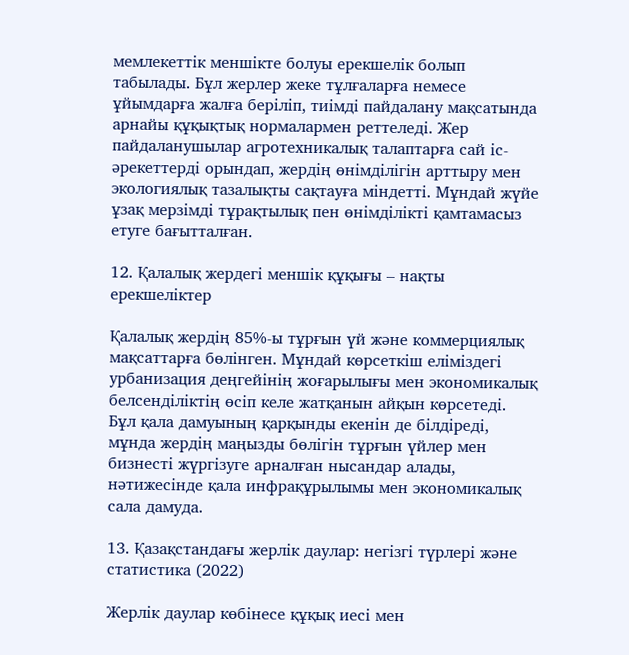мемлекеттік меншікте болуы ерекшелік болып табылады. Бұл жерлер жеке тұлғаларға немесе ұйымдарға жалға беріліп, тиімді пайдалану мақсатында арнайы құқықтық нормалармен реттеледі. Жер пайдаланушылар агротехникалық талаптарға сай іс-әрекеттерді орындап, жердің өнімділігін арттыру мен экологиялық тазалықты сақтауға міндетті. Мұндай жүйе ұзақ мерзімді тұрақтылық пен өнімділікті қамтамасыз етуге бағытталған.

12. Қалалық жердегі меншік құқығы – нақты ерекшеліктер

Қалалық жердің 85%-ы тұрғын үй және коммерциялық мақсаттарға бөлінген. Мұндай көрсеткіш еліміздегі урбанизация деңгейінің жоғарылығы мен экономикалық белсенділіктің өсіп келе жатқанын айқын көрсетеді. Бұл қала дамуының қарқынды екенін де білдіреді, мұнда жердің маңызды бөлігін тұрғын үйлер мен бизнесті жүргізуге арналған нысандар алады, нәтижесінде қала инфрақұрылымы мен экономикалық сала дамуда.

13. Қазақстандағы жерлік даулар: негізгі түрлері және статистика (2022)

Жерлік даулар көбінесе құқық иесі мен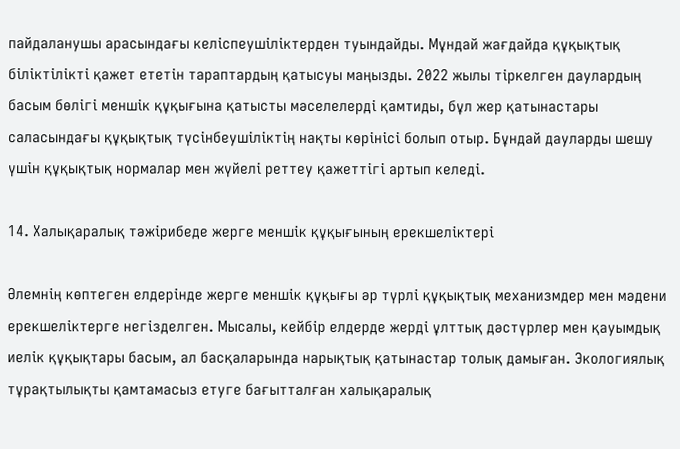пайдаланушы арасындағы келіспеушіліктерден туындайды. Мұндай жағдайда құқықтық біліктілікті қажет ететін тараптардың қатысуы маңызды. 2022 жылы тіркелген даулардың басым бөлігі меншік құқығына қатысты мәселелерді қамтиды, бұл жер қатынастары саласындағы құқықтық түсінбеушіліктің нақты көрінісі болып отыр. Бұндай дауларды шешу үшін құқықтық нормалар мен жүйелі реттеу қажеттігі артып келеді.

14. Халықаралық тәжірибеде жерге меншік құқығының ерекшеліктері

Әлемнің көптеген елдерінде жерге меншік құқығы әр түрлі құқықтық механизмдер мен мәдени ерекшеліктерге негізделген. Мысалы, кейбір елдерде жерді ұлттық дәстүрлер мен қауымдық иелік құқықтары басым, ал басқаларында нарықтық қатынастар толық дамыған. Экологиялық тұрақтылықты қамтамасыз етуге бағытталған халықаралық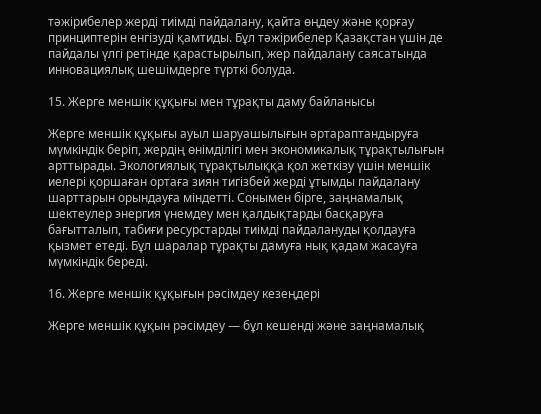тәжірибелер жерді тиімді пайдалану, қайта өңдеу және қорғау принциптерін енгізуді қамтиды. Бұл тәжірибелер Қазақстан үшін де пайдалы үлгі ретінде қарастырылып, жер пайдалану саясатында инновациялық шешімдерге түрткі болуда.

15. Жерге меншік құқығы мен тұрақты даму байланысы

Жерге меншік құқығы ауыл шаруашылығын әртараптандыруға мүмкіндік беріп, жердің өнімділігі мен экономикалық тұрақтылығын арттырады. Экологиялық тұрақтылыққа қол жеткізу үшін меншік иелері қоршаған ортаға зиян тигізбей жерді ұтымды пайдалану шарттарын орындауға міндетті. Сонымен бірге, заңнамалық шектеулер энергия үнемдеу мен қалдықтарды басқаруға бағытталып, табиғи ресурстарды тиімді пайдалануды қолдауға қызмет етеді. Бұл шаралар тұрақты дамуға нық қадам жасауға мүмкіндік береді.

16. Жерге меншік құқығын рәсімдеу кезеңдері

Жерге меншік құқын рәсімдеу — бұл кешенді және заңнамалық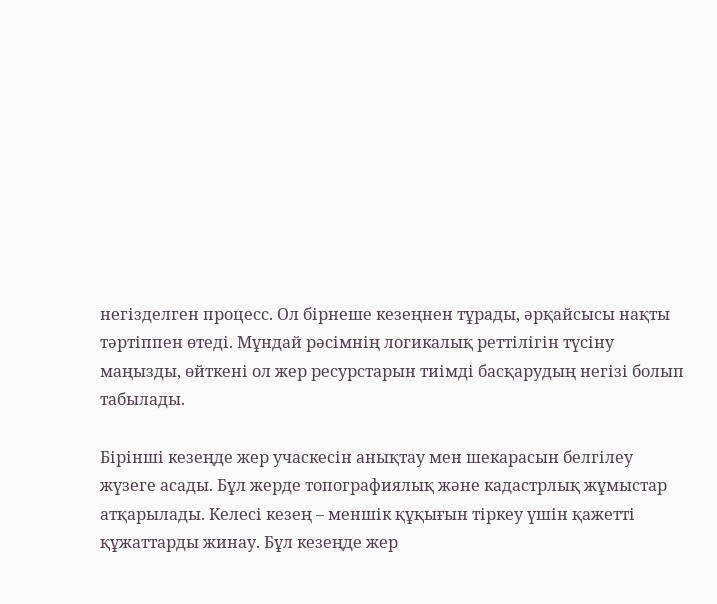негізделген процесс. Ол бірнеше кезеңнен тұрады, әрқайсысы нақты тәртіппен өтеді. Мұндай рәсімнің логикалық реттілігін түсіну маңызды, өйткені ол жер ресурстарын тиімді басқарудың негізі болып табылады.

Бірінші кезеңде жер учаскесін анықтау мен шекарасын белгілеу жүзеге асады. Бұл жерде топографиялық және кадастрлық жұмыстар атқарылады. Келесі кезең – меншік құқығын тіркеу үшін қажетті құжаттарды жинау. Бұл кезеңде жер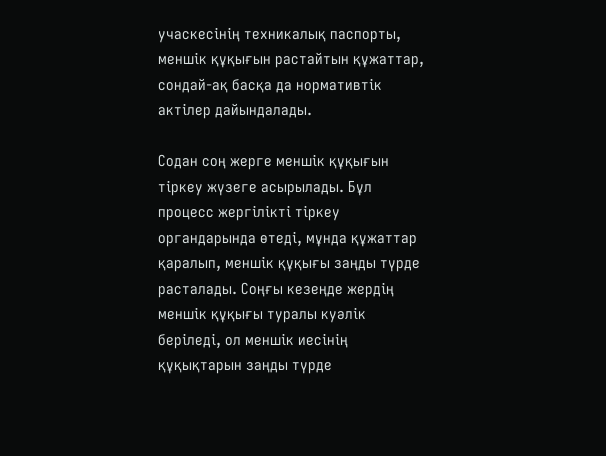учаскесінің техникалық паспорты, меншік құқығын растайтын құжаттар, сондай-ақ басқа да нормативтік актілер дайындалады.

Содан соң жерге меншік құқығын тіркеу жүзеге асырылады. Бұл процесс жергілікті тіркеу органдарында өтеді, мұнда құжаттар қаралып, меншік құқығы заңды түрде расталады. Соңғы кезеңде жердің меншік құқығы туралы куәлік беріледі, ол меншік иесінің құқықтарын заңды түрде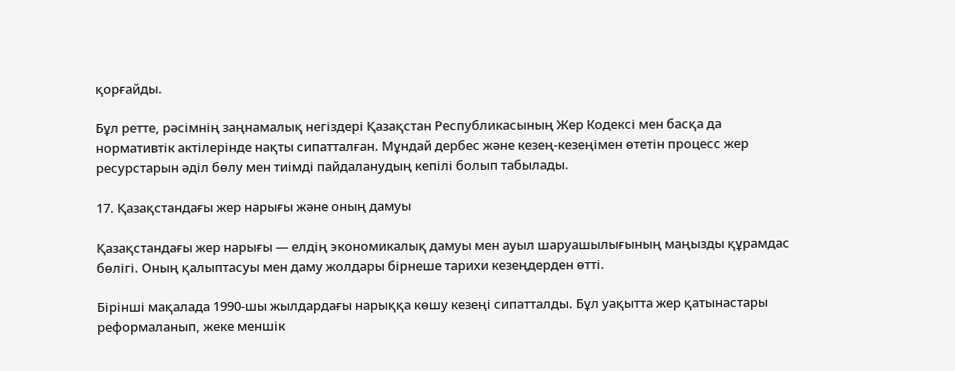қорғайды.

Бұл ретте, рәсімнің заңнамалық негіздері Қазақстан Республикасының Жер Кодексі мен басқа да нормативтік актілерінде нақты сипатталған. Мұндай дербес және кезең-кезеңімен өтетін процесс жер ресурстарын әділ бөлу мен тиімді пайдаланудың кепілі болып табылады.

17. Қазақстандағы жер нарығы және оның дамуы

Қазақстандағы жер нарығы — елдің экономикалық дамуы мен ауыл шаруашылығының маңызды құрамдас бөлігі. Оның қалыптасуы мен даму жолдары бірнеше тарихи кезеңдерден өтті.

Бірінші мақалада 1990-шы жылдардағы нарыққа көшу кезеңі сипатталды. Бұл уақытта жер қатынастары реформаланып, жеке меншік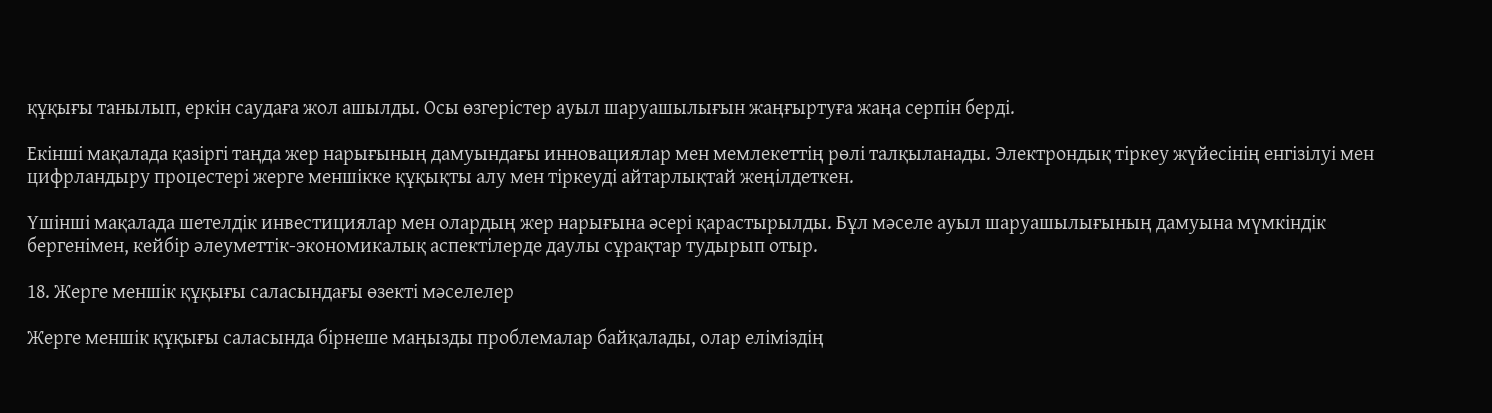құқығы танылып, еркін саудаға жол ашылды. Осы өзгерістер ауыл шаруашылығын жаңғыртуға жаңа серпін берді.

Екінші мақалада қазіргі таңда жер нарығының дамуындағы инновациялар мен мемлекеттің рөлі талқыланады. Электрондық тіркеу жүйесінің енгізілуі мен цифрландыру процестері жерге меншікке құқықты алу мен тіркеуді айтарлықтай жеңілдеткен.

Үшінші мақалада шетелдік инвестициялар мен олардың жер нарығына әсері қарастырылды. Бұл мәселе ауыл шаруашылығының дамуына мүмкіндік бергенімен, кейбір әлеуметтік-экономикалық аспектілерде даулы сұрақтар тудырып отыр.

18. Жерге меншік құқығы саласындағы өзекті мәселелер

Жерге меншік құқығы саласында бірнеше маңызды проблемалар байқалады, олар еліміздің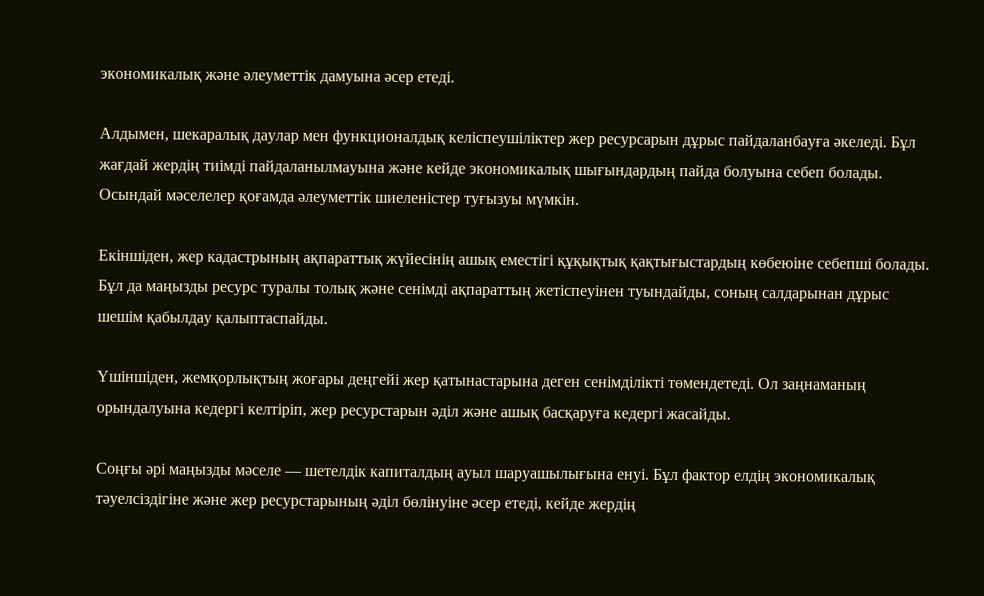экономикалық және әлеуметтік дамуына әсер етеді.

Алдымен, шекаралық даулар мен функционалдық келіспеушіліктер жер ресурсарын дұрыс пайдаланбауға әкеледі. Бұл жағдай жердің тиімді пайдаланылмауына және кейде экономикалық шығындардың пайда болуына себеп болады. Осындай мәселелер қоғамда әлеуметтік шиеленістер туғызуы мүмкін.

Екіншіден, жер кадастрының ақпараттық жүйесінің ашық еместігі құқықтық қақтығыстардың көбеюіне себепші болады. Бұл да маңызды ресурс туралы толық және сенімді ақпараттың жетіспеуінен туындайды, соның салдарынан дұрыс шешім қабылдау қалыптаспайды.

Үшіншіден, жемқорлықтың жоғары деңгейі жер қатынастарына деген сенімділікті төмендетеді. Ол заңнаманың орындалуына кедергі келтіріп, жер ресурстарын әділ және ашық басқаруға кедергі жасайды.

Соңғы әрі маңызды мәселе — шетелдік капиталдың ауыл шаруашылығына енуі. Бұл фактор елдің экономикалық тәуелсіздігіне және жер ресурстарының әділ бөлінуіне әсер етеді, кейде жердің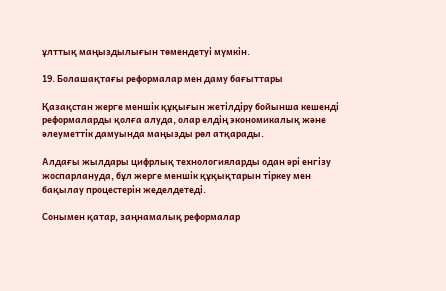ұлттық маңыздылығын төмендетуі мүмкін.

19. Болашақтағы реформалар мен даму бағыттары

Қазақстан жерге меншік құқығын жетілдіру бойынша кешенді реформаларды қолға алуда, олар елдің экономикалық және әлеуметтік дамуында маңызды рөл атқарады.

Алдағы жылдары цифрлық технологияларды одан әрі енгізу жоспарлануда, бұл жерге меншік құқықтарын тіркеу мен бақылау процестерін жеделдетеді.

Сонымен қатар, заңнамалық реформалар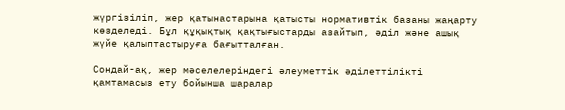жүргізіліп, жер қатынастарына қатысты нормативтік базаны жаңарту көзделеді. Бұл құқықтық қақтығыстарды азайтып, әділ және ашық жүйе қалыптастыруға бағытталған.

Сондай-ақ, жер мәселелеріндегі әлеуметтік әділеттілікті қамтамасыз ету бойынша шаралар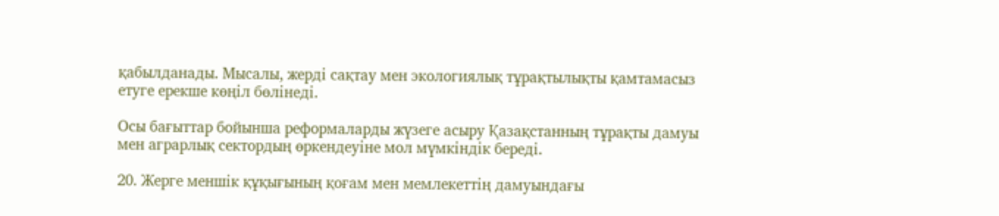қабылданады. Мысалы, жерді сақтау мен экологиялық тұрақтылықты қамтамасыз етуге ерекше көңіл бөлінеді.

Осы бағыттар бойынша реформаларды жүзеге асыру Қазақстанның тұрақты дамуы мен аграрлық сектордың өркендеуіне мол мүмкіндік береді.

20. Жерге меншік құқығының қоғам мен мемлекеттің дамуындағы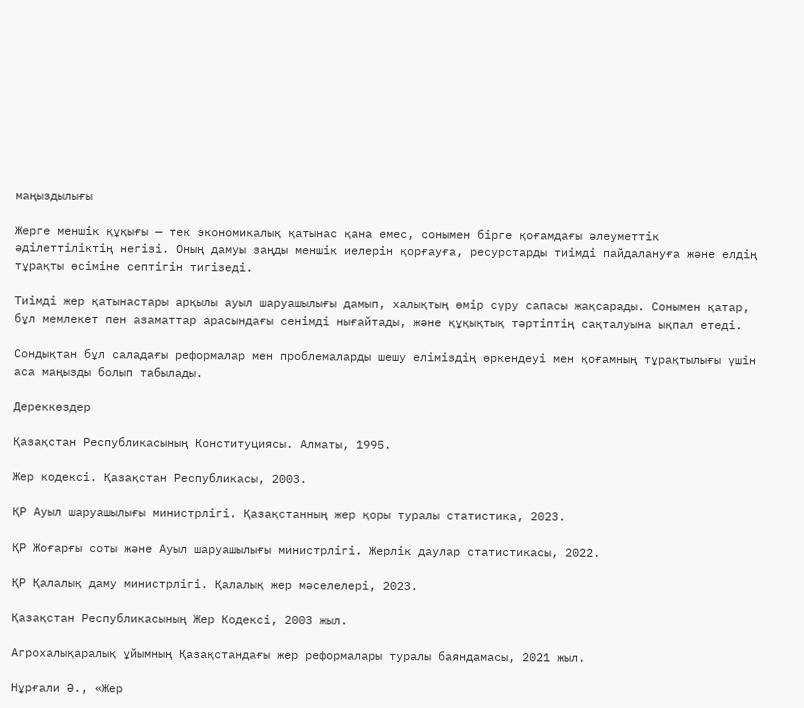маңыздылығы

Жерге меншік құқығы — тек экономикалық қатынас қана емес, сонымен бірге қоғамдағы әлеуметтік әділеттіліктің негізі. Оның дамуы заңды меншік иелерін қорғауға, ресурстарды тиімді пайдалануға және елдің тұрақты өсіміне септігін тигізеді.

Тиімді жер қатынастары арқылы ауыл шаруашылығы дамып, халықтың өмір сүру сапасы жақсарады. Сонымен қатар, бұл мемлекет пен азаматтар арасындағы сенімді нығайтады, және құқықтық тәртіптің сақталуына ықпал етеді.

Сондықтан бұл саладағы реформалар мен проблемаларды шешу еліміздің өркендеуі мен қоғамның тұрақтылығы үшін аса маңызды болып табылады.

Дереккөздер

Қазақстан Республикасының Конституциясы. Алматы, 1995.

Жер кодексі. Қазақстан Республикасы, 2003.

ҚР Ауыл шаруашылығы министрлігі. Қазақстанның жер қоры туралы статистика, 2023.

ҚР Жоғарғы соты және Ауыл шаруашылығы министрлігі. Жерлік даулар статистикасы, 2022.

ҚР Қалалық даму министрлігі. Қалалық жер мәселелері, 2023.

Қазақстан Республикасының Жер Кодексі, 2003 жыл.

Агрохалықаралық ұйымның Қазақстандағы жер реформалары туралы баяндамасы, 2021 жыл.

Нұрғали Ә., «Жер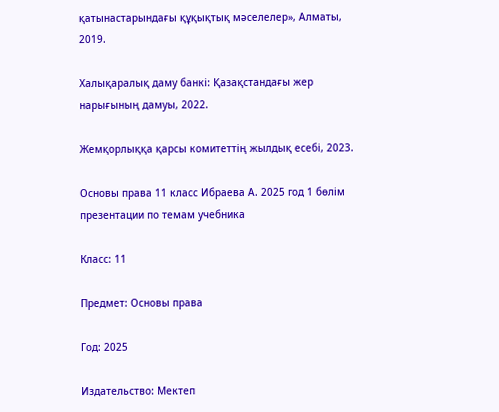қатынастарындағы құқықтық мәселелер», Алматы, 2019.

Халықаралық даму банкі: Қазақстандағы жер нарығының дамуы, 2022.

Жемқорлыққа қарсы комитеттің жылдық есебі, 2023.

Основы права 11 класс Ибраева А. 2025 год 1 бөлім презентации по темам учебника

Класс: 11

Предмет: Основы права

Год: 2025

Издательство: Мектеп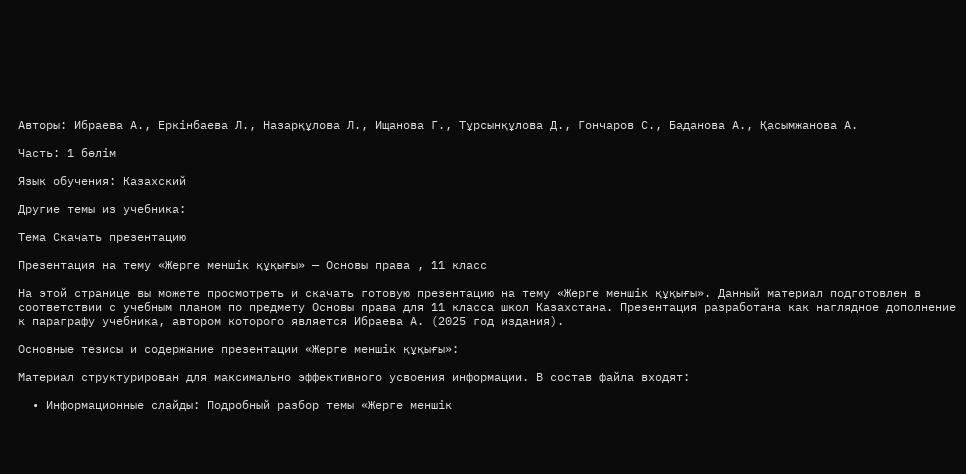Авторы: Ибраева А., Еркінбаева Л., Назарқұлова Л., Ищанова Г., Тұрсынқұлова Д., Гончаров С., Баданова А., Қасымжанова А.

Часть: 1 бөлім

Язык обучения: Казахский

Другие темы из учебника:

Тема Скачать презентацию

Презентация на тему «Жерге меншік құқығы» — Основы права , 11 класс

На этой странице вы можете просмотреть и скачать готовую презентацию на тему «Жерге меншік құқығы». Данный материал подготовлен в соответствии с учебным планом по предмету Основы права для 11 класса школ Казахстана. Презентация разработана как наглядное дополнение к параграфу учебника, автором которого является Ибраева А. (2025 год издания).

Основные тезисы и содержание презентации «Жерге меншік құқығы»:

Материал структурирован для максимально эффективного усвоения информации. В состав файла входят:

  • Информационные слайды: Подробный разбор темы «Жерге меншік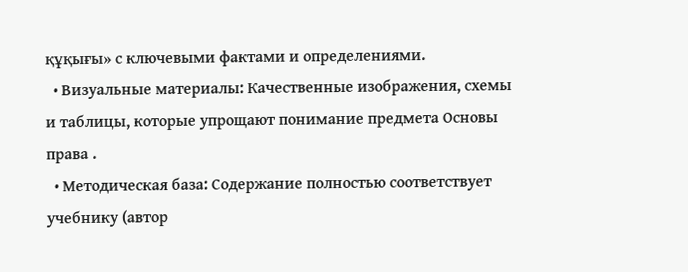құқығы» с ключевыми фактами и определениями.
  • Визуальные материалы: Качественные изображения, схемы и таблицы, которые упрощают понимание предмета Основы права .
  • Методическая база: Содержание полностью соответствует учебнику (автор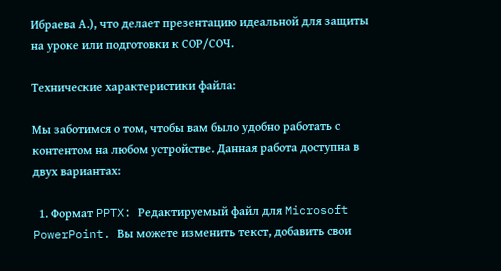Ибраева А.), что делает презентацию идеальной для защиты на уроке или подготовки к СОР/СОЧ.

Технические характеристики файла:

Мы заботимся о том, чтобы вам было удобно работать с контентом на любом устройстве. Данная работа доступна в двух вариантах:

  1. Формат PPTX: Редактируемый файл для Microsoft PowerPoint. Вы можете изменить текст, добавить свои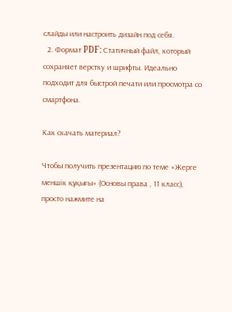слайды или настроить дизайн под себя.
  2. Формат PDF: Статичный файл, который сохраняет верстку и шрифты. Идеально подходит для быстрой печати или просмотра со смартфона.

Как скачать материал?

Чтобы получить презентацию по теме «Жерге меншік құқығы» (Основы права , 11 класс), просто нажмите на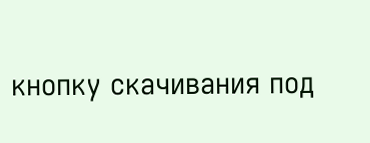кнопку скачивания под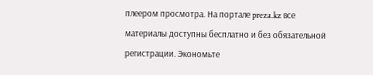плеером просмотра. На портале preza.kz все материалы доступны бесплатно и без обязательной регистрации. Экономьте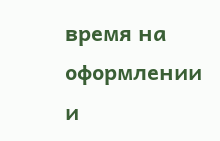время на оформлении и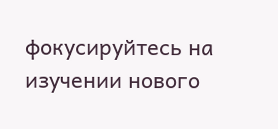фокусируйтесь на изучении нового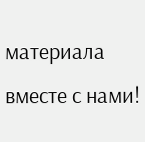материала вместе с нами!